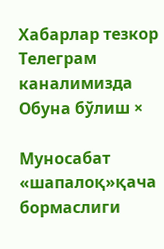Хабарлар тезкор Телеграм каналимизда Обуна бўлиш ×

Муносабат «шапалоқ»қача бормаслиги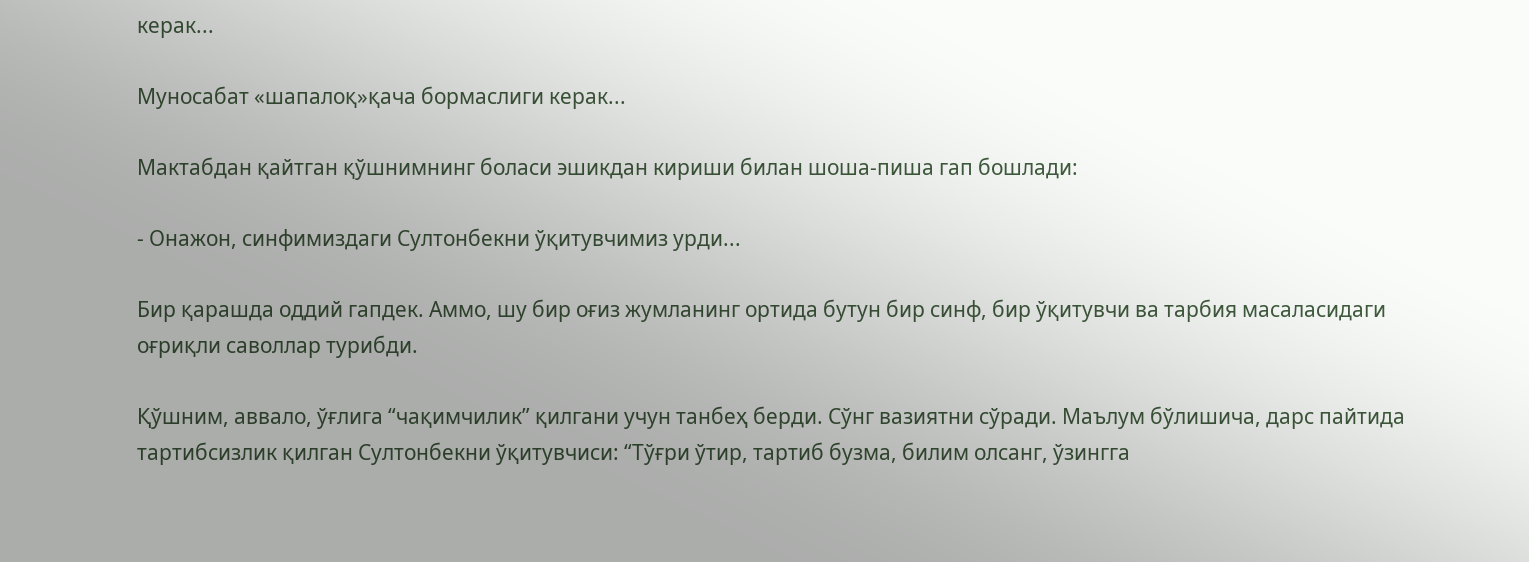керак...

Муносабат «шапалоқ»қача бормаслиги керак...

Мактабдан қайтган қўшнимнинг боласи эшикдан кириши билан шоша-пиша гап бошлади:

- Онажон, синфимиздаги Султонбекни ўқитувчимиз урди...

Бир қарашда оддий гапдек. Аммо, шу бир оғиз жумланинг ортида бутун бир синф, бир ўқитувчи ва тарбия масаласидаги оғриқли саволлар турибди.

Қўшним, аввало, ўғлига “чақимчилик” қилгани учун танбеҳ берди. Сўнг вазиятни сўради. Маълум бўлишича, дарс пайтида тартибсизлик қилган Султонбекни ўқитувчиси: “Тўғри ўтир, тартиб бузма, билим олсанг, ўзингга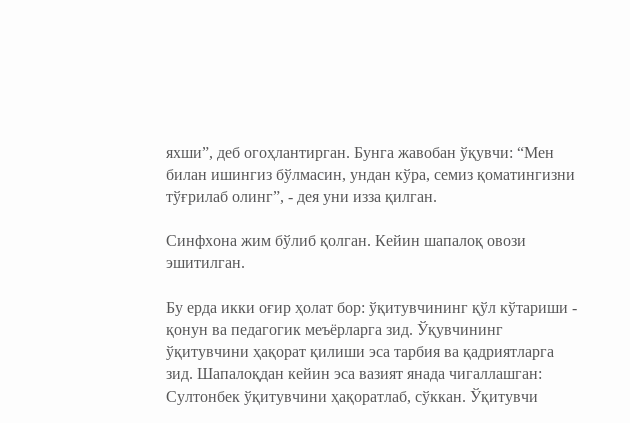яхши”, деб огоҳлантирган. Бунга жавобан ўқувчи: “Мен билан ишингиз бўлмасин, ундан кўра, семиз қоматингизни тўғрилаб олинг”, - дея уни изза қилган.

Синфхона жим бўлиб қолган. Кейин шапалоқ овози эшитилган.

Бу ерда икки оғир ҳолат бор: ўқитувчининг қўл кўтариши - қонун ва педагогик меъёрларга зид. Ўқувчининг ўқитувчини ҳақорат қилиши эса тарбия ва қадриятларга зид. Шапалоқдан кейин эса вазият янада чигаллашган: Султонбек ўқитувчини ҳақоратлаб, сўккан. Ўқитувчи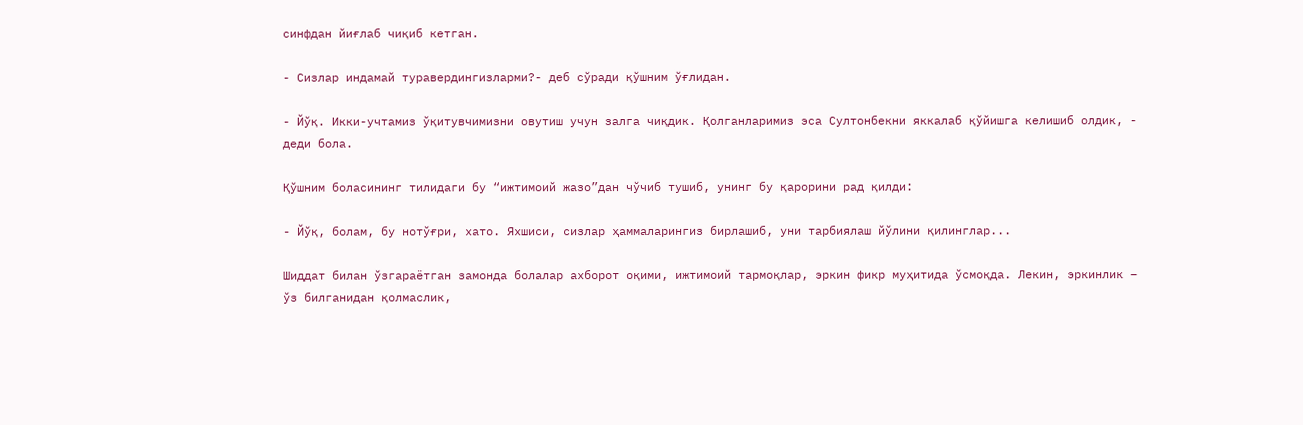синфдан йиғлаб чиқиб кетган.

- Сизлар индамай туравердингизларми?- деб сўради қўшним ўғлидан.

- Йўқ. Икки-учтамиз ўқитувчимизни овутиш учун залга чиқдик. Қолганларимиз эса Султонбекни яккалаб қўйишга келишиб олдик, - деди бола.

Қўшним боласининг тилидаги бу “ижтимоий жазо”дан чўчиб тушиб, унинг бу қарорини рад қилди:

- Йўқ, болам, бу нотўғри, хато. Яхшиси, сизлар ҳаммаларингиз бирлашиб, уни тарбиялаш йўлини қилинглар...

Шиддат билан ўзгараётган замонда болалар ахборот оқими, ижтимоий тармоқлар, эркин фикр муҳитида ўсмоқда. Лекин, эркинлик – ўз билганидан қолмаслик,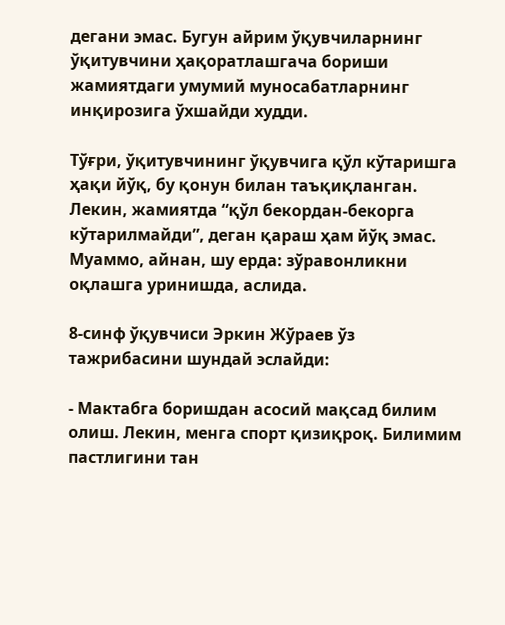дегани эмас. Бугун айрим ўқувчиларнинг ўқитувчини ҳақоратлашгача бориши жамиятдаги умумий муносабатларнинг инқирозига ўхшайди худди.

Тўғри, ўқитувчининг ўқувчига қўл кўтаришга ҳақи йўқ, бу қонун билан таъқиқланган. Лекин, жамиятда “қўл бекордан-бекорга кўтарилмайди”, деган қараш ҳам йўқ эмас. Муаммо, айнан, шу ерда: зўравонликни оқлашга уринишда, аслида.

8-синф ўқувчиси Эркин Жўраев ўз тажрибасини шундай эслайди:

- Мактабга боришдан асосий мақсад билим олиш. Лекин, менга спорт қизиқроқ. Билимим пастлигини тан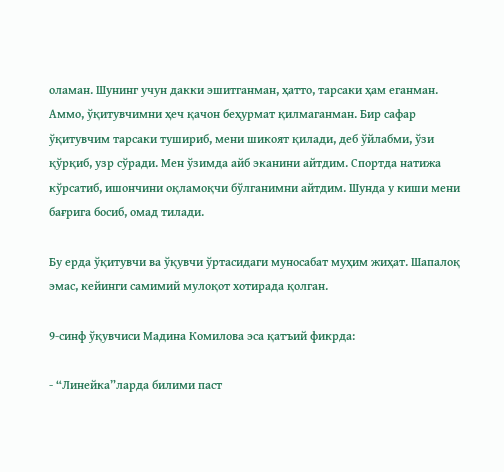оламан. Шунинг учун дакки эшитганман, ҳатто, тарсаки ҳам еганман. Аммо, ўқитувчимни ҳеч қачон беҳурмат қилмаганман. Бир сафар ўқитувчим тарсаки тушириб, мени шикоят қилади, деб ўйлабми, ўзи қўрқиб, узр сўради. Мен ўзимда айб эканини айтдим. Спортда натижа кўрсатиб, ишончини оқламоқчи бўлганимни айтдим. Шунда у киши мени бағрига босиб, омад тилади.

Бу ерда ўқитувчи ва ўқувчи ўртасидаги муносабат муҳим жиҳат. Шапалоқ эмас, кейинги самимий мулоқот хотирада қолган.

9-синф ўқувчиси Мадина Комилова эса қатъий фикрда:

- “Линейка”ларда билими паст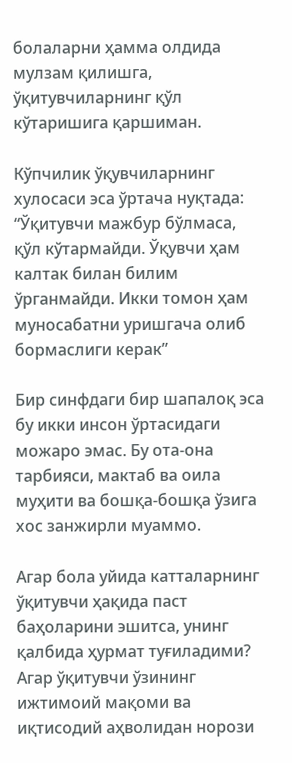болаларни ҳамма олдида мулзам қилишга, ўқитувчиларнинг қўл кўтаришига қаршиман.

Кўпчилик ўқувчиларнинг хулосаси эса ўртача нуқтада: “Ўқитувчи мажбур бўлмаса, қўл кўтармайди. Ўқувчи ҳам калтак билан билим ўрганмайди. Икки томон ҳам муносабатни уришгача олиб бормаслиги керак”

Бир синфдаги бир шапалоқ эса бу икки инсон ўртасидаги можаро эмас. Бу ота-она тарбияси, мактаб ва оила муҳити ва бошқа-бошқа ўзига хос занжирли муаммо.

Агар бола уйида катталарнинг ўқитувчи ҳақида паст баҳоларини эшитса, унинг қалбида ҳурмат туғиладими? Агар ўқитувчи ўзининг ижтимоий мақоми ва иқтисодий аҳволидан норози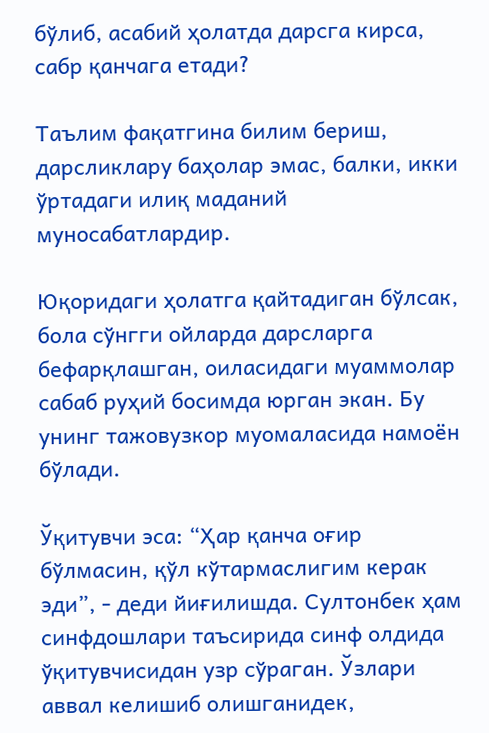бўлиб, асабий ҳолатда дарсга кирса, сабр қанчага етади?

Таълим фақатгина билим бериш, дарсликлару баҳолар эмас, балки, икки ўртадаги илиқ маданий муносабатлардир.

Юқоридаги ҳолатга қайтадиган бўлсак, бола сўнгги ойларда дарсларга бефарқлашган, оиласидаги муаммолар сабаб руҳий босимда юрган экан. Бу унинг тажовузкор муомаласида намоён бўлади.

Ўқитувчи эса: “Ҳар қанча оғир бўлмасин, қўл кўтармаслигим керак эди”, - деди йиғилишда. Султонбек ҳам синфдошлари таъсирида синф олдида ўқитувчисидан узр сўраган. Ўзлари аввал келишиб олишганидек,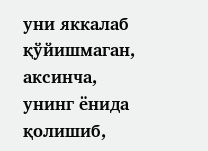уни яккалаб қўйишмаган, аксинча, унинг ёнида қолишиб,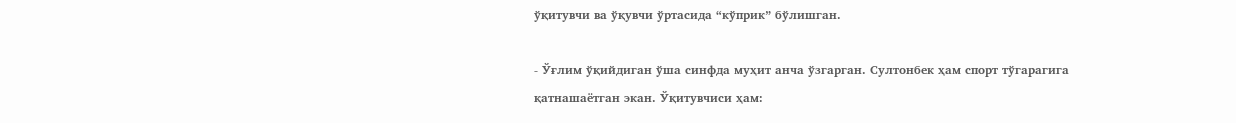ўқитувчи ва ўқувчи ўртасида “кўприк” бўлишган.

- Ўғлим ўқийдиган ўша синфда муҳит анча ўзгарган. Султонбек ҳам спорт тўгарагига қатнашаётган экан. Ўқитувчиси ҳам: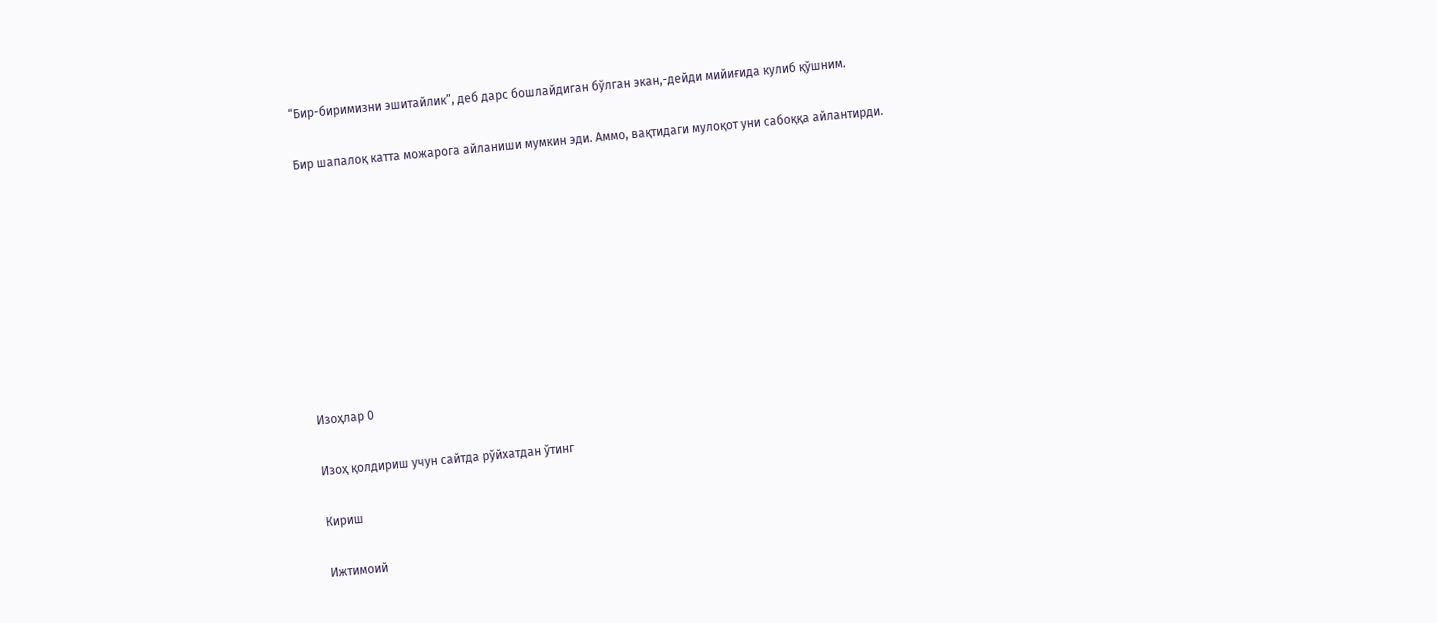“Бир-биримизни эшитайлик”, деб дарс бошлайдиган бўлган экан,-дейди мийиғида кулиб қўшним.

Бир шапалоқ катта можарога айланиши мумкин эди. Аммо, вақтидаги мулоқот уни сабоққа айлантирди.









Изоҳлар 0

Изоҳ қолдириш учун сайтда рўйхатдан ўтинг

Кириш

Ижтимоий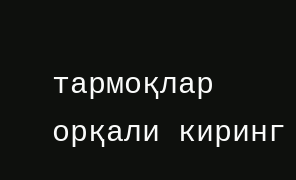тармоқлар орқали киринг